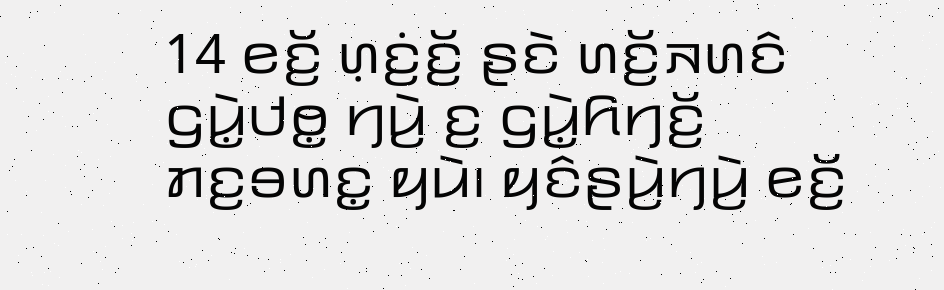14 ꤕꤢꤩ꤬ ꤛ꤫ꤢꤦ꤬ꤢꤩ꤬ ꤔꤢꤧ ꤛꤢꤩ꤬ꤏꤛꤢꤨ ꤞꤣꤧ꤭ꤓꤥ꤭ ꤚꤣꤧ꤬ ꤢ꤬ ꤞꤣꤧ꤭ꤖꤚꤢꤩ꤬ ꤊꤢ꤬ꤋꤛꤢ꤭ ꤟꤣꤧ꤯ ꤟꤢꤨꤔꤣꤧ꤬ꤚꤣꤧ꤬ ꤕꤢꤩ꤬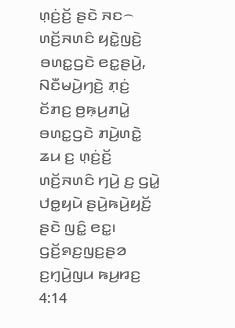ꤛ꤫ꤢꤦ꤬ꤢꤩ꤬ ꤔꤢꤧ ꤏꤢ꤮ ꤛꤢꤩ꤬ꤏꤛꤢꤨ ꤟꤢꤧ꤭ꤜꤢꤧ꤬ ꤋꤛꤢ꤭ꤞꤢꤧ ꤕꤢ꤭ꤔꤣꤧ꤬, ꤡꤢꤪꤗꤣꤧ꤬ꤚꤢꤧ꤬ ꤊ꤫ꤢꤦ꤬ ꤢꤩꤊꤢ꤬ ꤥ꤬ꤒ꤫ꤣ꤬ꤊꤣꤧ꤭ ꤋꤛꤢ꤭ꤞꤢꤧ ꤊꤣꤧ꤬ꤛꤢꤧ꤭ ꤘꤣ ꤢ꤬ ꤛ꤫ꤢꤦ꤬ꤢꤩ꤬ ꤛꤢꤩ꤬ꤏꤛꤢꤨ ꤚꤣꤧ꤬ ꤢ꤬ ꤞꤣꤧ꤭ ꤓꤥ꤭ꤟꤣꤧ ꤔꤣꤧ꤬ꤒꤣꤧ꤬ꤟꤢꤩ꤬ ꤔꤢꤧ ꤜꤢꤨ꤭ ꤕꤢ꤭꤯
ꤞꤢꤩ꤬ꤎꤢ꤬ꤜꤢ꤬ꤔꤤ ꤢ꤬ꤚ꤫ꤣꤧ꤬ꤜꤣ ꤒꤣ꤬ꤙꤢ꤬ 4:14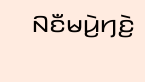ꤡꤢꤪꤗꤣꤧ꤬ꤚꤢꤧ꤬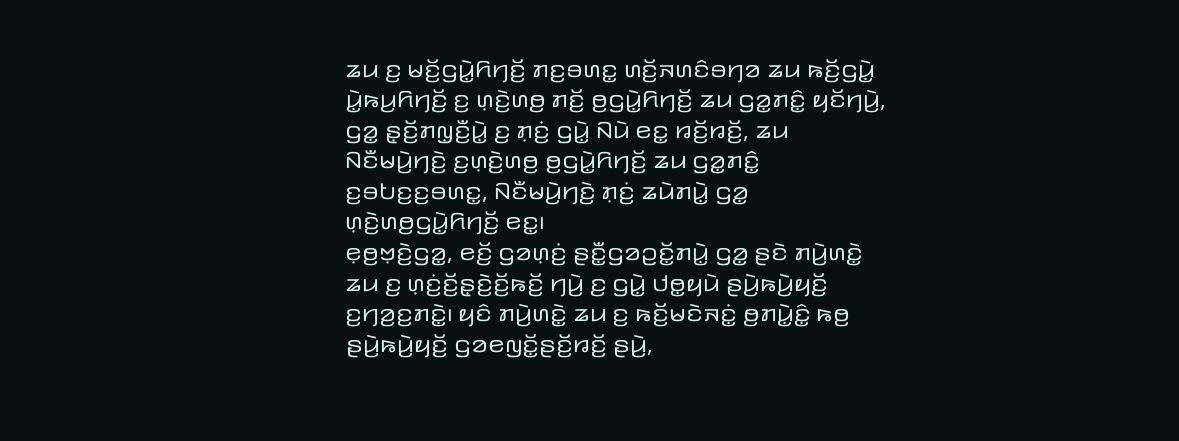ꤘꤣ ꤢ꤬ ꤗꤢꤩ꤬ꤞꤣꤧ꤭ꤖꤚꤢꤩ꤬ ꤊꤢ꤬ꤋꤛꤢ꤭ ꤛꤢꤩ꤬ꤏꤛꤢꤨꤋꤚꤤ ꤘꤣ ꤒꤢꤩ꤬ꤞꤣꤧ꤭ ꤣꤧ꤭ꤒꤣ꤬ꤖꤚꤢꤩ꤬ ꤢ꤬ ꤛ꤫ꤢꤧ꤬ꤛꤥ꤬ ꤊꤢꤩ꤬ ꤥ꤬ꤞꤣꤧ꤭ꤖꤚꤢꤩ꤬ ꤘꤣ ꤞꤤ꤭ꤊꤢꤨ꤭ ꤟꤢꤩꤚꤣꤧ꤬, ꤞꤤ꤭ ꤔ꤫ꤢꤩ꤬ꤊꤜ꤫ꤢꤪ꤬ꤣꤧ꤭ ꤢ꤬ ꤊ꤫ꤢꤦ꤬ ꤞꤣꤧ꤭ ꤡꤣꤧ ꤕꤢ꤭ ꤙꤢꤩ꤬ꤙꤢꤩ꤬, ꤘꤣ ꤡꤢꤪꤗꤣꤧ꤬ꤚꤢꤧ꤬ ꤢ꤬ꤛ꤫ꤢꤧ꤬ꤛꤥ꤬ ꤥ꤬ꤞꤣꤧ꤭ꤖꤚꤢꤩ꤬ ꤘꤣ ꤞꤤ꤭ꤊꤢꤨ꤭ ꤢ꤬ꤋꤝꤢ꤬ꤢ꤬ꤋꤛꤢ꤭, ꤡꤢꤪꤗꤣꤧ꤬ꤚꤢꤧ꤬ ꤊ꤫ꤢꤦ꤬ ꤘꤣꤧꤊꤣꤧ꤭ ꤞꤤ꤭ ꤛ꤫ꤢꤧ꤬ꤛꤥ꤬ꤞꤣꤧ꤭ꤖꤚꤢꤩ꤬ ꤕꤢ꤭꤯
ꤕ꤫ꤥ꤬ꤠ꤫ꤢꤧ꤬ꤞꤤ꤭, ꤕꤢꤩ꤬ ꤞꤤꤛ꤫ꤢꤦ꤬ ꤔꤢꤪ꤭ꤞꤤꤑꤢꤩ꤭ꤊꤣꤧ꤭ ꤞꤤ꤭ ꤔꤢꤧ ꤊꤣꤧ꤬ꤛꤢꤧ꤭ ꤘꤣ ꤢ꤬ ꤛ꤫ꤢꤦ꤬ꤢꤩ꤬ꤔ꤫ꤢꤧ꤬ꤢꤩ꤬ꤒꤢꤩ꤬ ꤚꤣꤧ꤬ ꤢ꤬ ꤞꤣꤧ꤭ ꤓꤥ꤭ꤟꤣꤧ ꤔꤣꤧ꤬ꤒꤣꤧ꤬ꤟꤢꤩ꤬ ꤢ꤬ꤚꤤ꤬ꤢ꤬ꤊꤢꤧ꤭꤯ ꤟꤢꤨ ꤊꤣꤧ꤬ꤛꤢꤧ꤭ ꤘꤣ ꤢ꤬ ꤒꤢꤩ꤬ꤗꤢꤧꤏꤢꤦ꤭ ꤥ꤬ꤊꤣꤧ꤭ꤢꤨ꤭ ꤒꤥ꤬ ꤔꤣꤧ꤬ꤒꤣꤧ꤬ꤟꤢꤩ꤬ ꤞꤤꤕꤜꤢꤩ꤭ꤔꤢꤩ꤬ꤙꤢꤩ꤬ ꤔꤣꤧ꤬,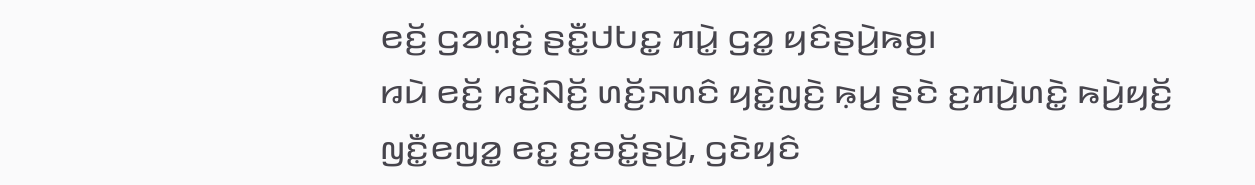ꤕꤢꤩ꤬ ꤞꤤꤛ꤫ꤢꤦ꤬ ꤔꤢꤪ꤭ꤓꤝꤢ꤭ ꤊꤣꤧ꤭ ꤞꤤ꤭ ꤟꤢꤨꤔꤣꤧ꤬ꤒꤥ꤬꤯
ꤙꤣꤧ ꤕꤢꤩ꤬ ꤙꤢꤧ꤬ꤡꤢꤩ꤬ ꤛꤢꤩ꤬ꤏꤛꤢꤨ ꤟꤢꤧ꤭ꤜꤢꤧ꤬ ꤒ꤫ꤣ꤬ ꤔꤢꤧ ꤢ꤬ꤊꤣꤧ꤬ꤛꤢꤧ꤭ ꤒꤣꤧ꤬ꤟꤢꤩ꤬ ꤜꤢꤪ꤭ꤕꤜꤤ꤭ ꤕꤢ꤭ ꤢ꤬ꤋꤢꤩ꤭ꤔꤣꤧ꤬, ꤞꤢꤧꤟꤢꤨ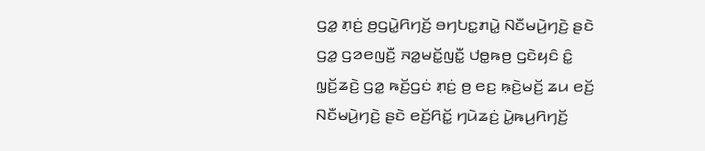ꤞꤤ꤭ ꤊ꤫ꤢꤦ꤬ ꤥ꤬ꤞꤣꤧ꤭ꤖꤚꤢꤩ꤬ ꤋꤚꤝꤢ꤭ꤊꤣꤧ꤭ ꤡꤢꤪꤗꤣꤧ꤬ꤚꤢꤧ꤬ ꤔꤢꤧ ꤞꤤ꤭ ꤞꤤꤕꤜꤢꤪ꤬ ꤏꤤ꤭ꤗꤢꤩ꤭ꤜꤢꤪ꤭ ꤓꤥ꤭ꤒꤥ꤬ ꤞꤢꤧꤟꤢꤨ ꤢꤨ꤭ ꤜ꤫ꤢꤩ꤬ꤘꤢꤧ꤬ ꤞꤤ꤭ ꤒꤢꤩ꤬ꤞꤢꤦ ꤊ꤫ꤢꤦ꤬ ꤥ꤬ ꤕꤢ꤬ ꤒ꤫ꤢꤧ꤬ꤗꤢꤩ꤬ ꤘꤣ ꤕꤢꤩ꤬ ꤡꤢꤪꤗꤣꤧ꤬ꤚꤢꤧ꤬ ꤔꤢꤧ ꤕꤢꤩ꤬ꤖꤢꤩ꤭ ꤚꤣꤧꤘꤢꤦ꤬ ꤣꤧ꤭ꤒꤣ꤬ꤖꤚꤢꤩ꤬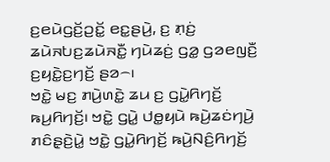ꤢ꤬ꤕꤣꤧꤞꤢꤩ꤬ꤑꤢꤩ꤭ ꤕꤢ꤭ꤔꤣꤧ꤬, ꤢ꤬ ꤊ꤫ꤢꤦ꤬ ꤘꤣꤧꤏꤝꤢ꤬ꤘꤣꤧꤏꤢꤪ꤭ ꤚꤣꤧꤘꤢꤦ꤬ ꤞꤤ꤭ ꤞꤤꤕꤜꤢꤪ꤬ ꤢ꤬ꤟꤢꤧ꤭ꤢ꤬ꤚꤢꤩ꤬ ꤔꤤ꤮꤯
ꤠꤢꤧ꤭ ꤗꤢ꤬ ꤊꤣꤧ꤬ꤛꤢꤧ꤭ ꤘꤣ ꤢ꤬ ꤞꤣꤧ꤭ꤖꤚꤢꤩ꤬ ꤒꤣ꤬ꤖꤚꤢꤩ꤬꤯ ꤠꤢꤧ꤭ ꤞꤣꤧ꤭ ꤓꤥ꤭ꤟꤣꤧ ꤒꤣꤧ꤬ꤘꤢꤦꤚꤣꤧ꤬ ꤊꤢꤨꤔ꤫ꤢꤧ꤬ꤣꤧ꤭ ꤠꤢꤧ꤭ ꤞꤣꤧ꤭ꤖꤚꤢꤩ꤬ ꤒꤣꤧ꤬ꤡꤢꤨ꤬ꤖꤚꤢꤩ꤬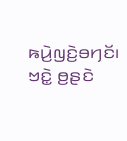ꤒꤣꤧ꤬ꤜꤢꤧ꤬ꤋꤚꤢꤩ꤯ ꤠꤢꤧ꤭ ꤥ꤬ꤔꤢꤧ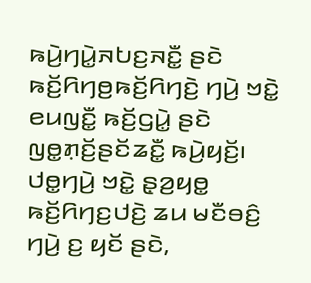ꤒꤣꤧ꤬ꤚꤣꤧ꤭ꤏꤝꤢ꤬ꤏꤢꤪ꤭ ꤔꤢꤧ ꤒꤢꤩ꤬ꤖꤚꤥ꤬ꤒꤢꤩ꤬ꤖꤚꤢꤧ꤬ ꤚꤣꤧ꤬ ꤠꤢꤧ꤭ ꤕꤣꤜꤢꤪ꤭ ꤒꤢꤩ꤬ꤞꤣꤧ꤭ ꤔꤢꤧ ꤜꤥ꤭ꤊ꤫ꤢꤩ꤬ꤔꤢꤩꤘꤢꤪ꤭ ꤒꤣꤧ꤬ꤟꤢꤩ꤬꤯
ꤓꤥ꤭ꤚꤣꤧ꤬ ꤠꤢꤧ꤭ ꤔ꤫ꤤ꤬ꤟꤥ꤭ ꤒꤢꤩ꤬ꤖꤚꤢ꤬ꤓꤢꤧ꤬ ꤘꤣ ꤗꤢꤪꤋꤢꤨ꤬ ꤚꤣꤧ꤬ ꤢ꤬ ꤟꤢꤩ ꤔꤢꤧ,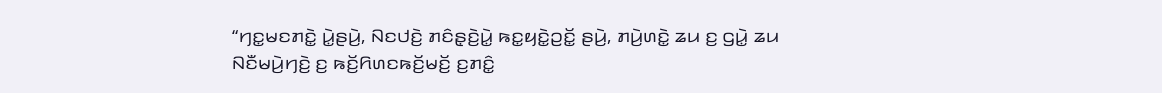“ꤚꤢ꤭ꤗꤢꤊꤢꤧ꤭ ꤣꤧ꤭ꤔꤣꤧ꤬, ꤡꤢꤓꤢꤧ꤬ ꤊꤢꤨꤔ꤫ꤢꤧ꤬ꤣꤧ꤭ ꤒꤢ꤭ꤟꤢꤧ꤭ꤑꤢꤩ꤭ ꤔꤣꤧ꤬, ꤊꤣꤧ꤬ꤛꤢꤧ꤭ ꤘꤣ ꤢ꤬ ꤞꤣꤧ꤭ ꤘꤣ ꤡꤢꤪꤗꤣꤧ꤬ꤚꤢꤧ꤬ ꤢ꤬ ꤒꤢꤩ꤬ꤖꤛꤢꤒꤢꤩ꤬ꤗꤢꤩ꤬ ꤢ꤬ꤊꤢꤨ꤭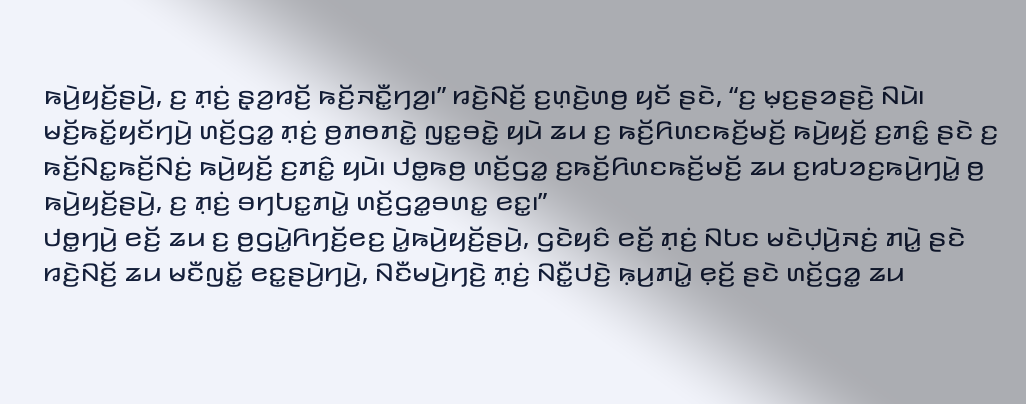ꤒꤣꤧ꤬ꤟꤢꤩ꤬ꤔꤣꤧ꤬, ꤢ꤬ ꤊ꤫ꤢꤦ꤬ ꤔ꤫ꤤ꤬ꤙꤢꤩ꤬ ꤒꤢꤩ꤬ꤏꤢꤪ꤭ꤚꤤ꤬꤯” ꤙꤢꤧ꤬ꤡꤢꤩ꤬ ꤢ꤬ꤛ꤫ꤢꤧ꤬ꤛꤥ꤬ ꤟꤢꤩ ꤔꤢꤧ, “ꤢ꤬ ꤗ꤫ꤢ꤬ꤔꤤꤔꤢꤧ꤬ ꤡꤣꤧ꤯ ꤗꤢꤩ꤬ꤒꤢꤩ꤭ꤟꤢꤩꤚꤣꤧ꤬ ꤛꤢꤩ꤬ꤞꤤ꤭ ꤊ꤫ꤢꤦ꤬ ꤥ꤬ꤊꤥꤊꤢꤧ꤭ ꤜꤢ꤭ꤋꤢꤧ꤭ ꤟꤣꤧ ꤘꤣ ꤢ꤬ ꤒꤢꤩ꤬ꤖꤛꤢꤒꤢꤩ꤬ꤗꤢꤩ꤬ ꤒꤣꤧ꤬ꤟꤢꤩ꤬ ꤢ꤬ꤊꤢꤨ꤭ ꤔꤢꤧ ꤢ꤬ ꤒꤢꤩ꤬ꤡꤢ꤭ꤒꤢꤩ꤬ꤡꤢꤦ꤬ ꤒꤣꤧ꤬ꤟꤢꤩ꤬ ꤢ꤬ꤊꤢꤨ꤭ ꤟꤣꤧ꤯ ꤓꤥ꤭ꤒꤥ꤬ ꤛꤢꤩ꤬ꤞꤤ꤭ ꤢ꤬ꤒꤢꤩ꤬ꤖꤛꤢꤒꤢꤩ꤬ꤗꤢꤩ꤬ ꤘꤣ ꤢ꤬ꤙꤝꤤꤢ꤬ꤒꤣꤧ꤬ꤚꤣꤧ꤭ ꤥ꤬ ꤒꤣꤧ꤬ꤟꤢꤩ꤬ꤔꤣꤧ꤬, ꤢ꤬ ꤊ꤫ꤢꤦ꤬ ꤋꤚꤝꤢ꤭ꤊꤣꤧ꤭ ꤛꤢꤩ꤬ꤞꤤ꤭ꤋꤛꤢ꤭ ꤕꤢ꤭꤯”
ꤓꤥ꤭ꤚꤣꤧ꤬ ꤕꤢꤩ꤬ ꤘꤣ ꤢ꤬ ꤥ꤬ꤞꤣꤧ꤭ꤖꤚꤢꤩ꤬ꤕꤢ꤬ ꤣꤧ꤭ꤒꤣꤧ꤬ꤟꤢꤩ꤬ꤔꤣꤧ꤬, ꤞꤢꤧꤟꤢꤨ ꤕꤢꤩ꤬ ꤊ꤫ꤢꤦ꤬ ꤡꤝꤢ ꤗꤢꤧꤓ꤫ꤣꤧ꤬ꤏꤢꤦ꤬ ꤊꤣꤧ꤭ ꤔꤢꤧ ꤙꤢꤧ꤬ꤡꤢꤩ꤬ ꤘꤣ ꤗꤢꤪꤜꤢꤩ꤭ ꤕꤢ꤭ꤔꤣꤧ꤬ꤚꤣꤧ꤬, ꤡꤢꤪꤗꤣꤧ꤬ꤚꤢꤧ꤬ ꤊ꤫ꤢꤦ꤬ ꤡꤢꤪ꤭ꤓꤢꤧ꤬ ꤒ꤫ꤣ꤬ꤊꤣꤧ꤭ ꤕ꤫ꤢꤩ꤬ ꤔꤢꤧ ꤛꤢꤩ꤬ꤞꤤ꤭ ꤘꤣ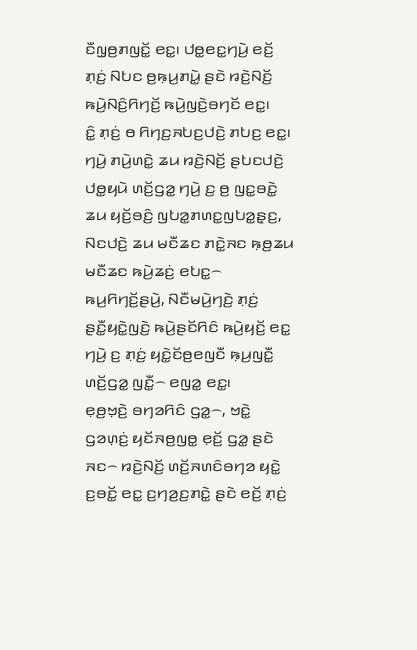ꤢꤪꤜ꤫ꤥ꤬ꤊꤜꤢꤩ꤭ ꤕꤢ꤭꤯ ꤓꤥ꤭ꤕꤢ꤭ꤚꤣꤧ꤬ ꤕꤢꤩ꤬ ꤊ꤫ꤢꤦ꤬ ꤡꤝꤢ ꤥ꤬ꤒ꤫ꤣ꤬ꤊꤣꤧ꤭ ꤔꤢꤧ ꤙꤢꤧ꤬ꤡꤢꤩ꤬ ꤒꤣꤧ꤬ꤡꤢꤨ꤬ꤖꤚꤢꤩ꤬ ꤒꤣꤧ꤬ꤜꤢꤧ꤬ꤋꤚꤢꤩ ꤕꤢ꤭꤯
ꤢꤨ꤭ ꤊ꤫ꤢꤦ꤬ ꤥ ꤖꤚꤢ꤬ꤏꤝꤢ꤬ꤓꤢꤧ꤬ ꤊꤝꤢ꤬ ꤕꤢ꤭꤯ ꤚꤣꤧ꤬ ꤊꤣꤧ꤬ꤛꤢꤧ꤭ ꤘꤣ ꤙꤢꤧ꤬ꤡꤢꤩ꤬ ꤔꤝꤢꤓꤢꤧ꤬ ꤓꤥ꤭ꤟꤣꤧ ꤛꤢꤩ꤬ꤞꤤ꤭ ꤚꤣꤧ꤬ ꤢ꤬ ꤥ꤬ ꤜꤢ꤭ꤋꤢꤧ꤭ ꤘꤣ ꤟꤢꤩ꤬ꤋꤢꤨ꤬ ꤜꤝꤤ꤭ꤊꤛꤢ꤭ꤜꤝꤤ꤭ꤔ꤫ꤢ꤬, ꤡꤢꤓꤢꤧ꤬ ꤘꤣ ꤗꤢꤪꤘꤢ ꤊꤢꤧ꤭ꤏꤢ ꤒ꤫ꤥ꤬ꤘꤣ ꤗꤢꤪꤘꤢ ꤒꤣꤧ꤬ꤘꤢꤦ꤬ ꤕꤝꤢ꤭꤮ ꤒꤣ꤬ꤖꤚꤢꤩ꤬ꤔꤣꤧ꤬, ꤡꤢꤪꤗꤣꤧ꤬ꤚꤢꤧ꤬ ꤊ꤫ꤢꤦ꤬ ꤔꤢꤪ꤭ꤟꤢꤧ꤭ꤜꤢꤧ꤬ ꤒꤣꤧ꤬ꤔꤢꤩꤖꤢꤨ ꤒꤣꤧ꤬ꤟꤢꤩ꤬ ꤕꤢ꤭ ꤚꤣꤧ꤬ ꤢ꤬ ꤊ꤫ꤢꤦ꤬ ꤟꤢꤧ꤭ꤢꤩꤥ꤬ꤕꤜꤢꤪ ꤒ꤫ꤣ꤬ꤜꤢꤪ꤭ ꤛꤢꤩ꤬ꤞꤤ꤭ ꤜꤢꤪ꤭꤮ ꤕꤜꤤ꤭ ꤕꤢ꤭꤯
ꤕ꤫ꤥ꤬ꤠ꤫ꤢꤧ꤬ ꤋꤚꤤꤖꤢꤨ ꤞꤤ꤭꤮, ꤠꤢꤧ꤭ ꤞꤤꤛ꤫ꤢꤦ꤬ ꤟꤢꤩꤏꤥ꤬ꤜꤥ꤭ ꤕ꤫ꤢꤩ꤬ ꤞꤤ꤭ ꤔꤢꤧ ꤏꤢ꤮ ꤙꤢꤧ꤬ꤡꤢꤩ꤬ ꤛꤢꤩ꤬ꤏꤛꤢꤨꤋꤚꤤ ꤟꤢꤧ꤭ ꤢ꤬ꤋꤢꤩ꤭ ꤕꤢ꤭ ꤢ꤬ꤚꤤ꤬ꤢ꤬ꤊꤢꤧ꤭ ꤔꤢꤧ ꤕꤢꤩ꤬ ꤊ꤫ꤢꤦ꤬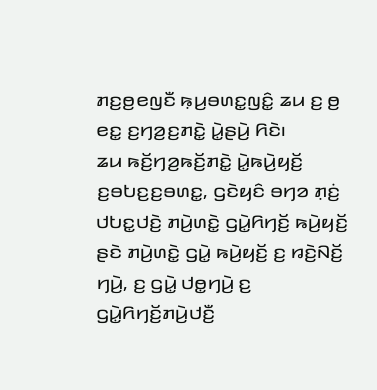ꤊꤢ꤬ꤥ꤬ꤕꤜꤢꤪ ꤒ꤫ꤣ꤬ꤋꤛꤢ꤭ꤜꤢꤨ꤭ ꤘꤣ ꤢ꤬ ꤥ꤬ ꤕꤢ꤭ ꤢ꤬ꤚꤤ꤬ꤢ꤬ꤊꤢꤧ꤭ ꤣꤧ꤭ꤔꤣꤧ꤬ ꤖꤢꤧ꤯
ꤘꤣ ꤒꤢꤩ꤬ꤚꤤ꤬ꤒꤢꤩ꤬ꤊꤢꤧ꤭ ꤣꤧ꤭ꤒꤣꤧ꤬ꤟꤢꤩ꤬ ꤢ꤬ꤋꤝꤢ꤬ꤢ꤬ꤋꤛꤢ꤭, ꤞꤢꤧꤟꤢꤨ ꤋꤚꤤ ꤊ꤫ꤢꤦ꤬ ꤓꤝꤢ꤭ꤓꤢꤧ꤬ ꤊꤣꤧ꤬ꤛꤢꤧ꤭ ꤞꤣꤧ꤭ꤖꤚꤢꤩ꤬ ꤒꤣꤧ꤬ꤟꤢꤩ꤬ ꤔꤢꤧ ꤊꤣꤧ꤬ꤛꤢꤧ꤭ ꤞꤣꤧ꤭ ꤒꤣꤧ꤬ꤟꤢꤩ꤬ ꤢ꤬ ꤙꤢꤧ꤬ꤡꤢꤩ꤬ ꤚꤣꤧ꤬, ꤢ꤬ ꤞꤣꤧ꤭ ꤓꤥ꤭ꤚꤣꤧ꤬ ꤢ꤬ ꤞꤣꤧ꤭ꤖꤚꤢꤩ꤬ꤊꤣꤧ꤬ꤓꤢꤪ꤬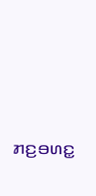ꤊꤢ꤬ꤋꤛꤢ꤭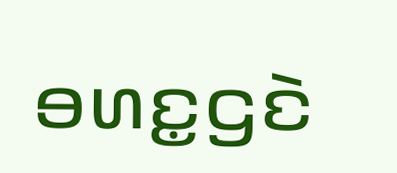ꤋꤛꤢ꤭ꤞꤢꤧ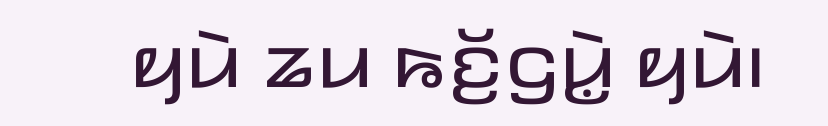ꤟꤣꤧ ꤘꤣ ꤒꤢꤩ꤬ꤞꤣꤧ꤭ ꤟꤣꤧ꤯